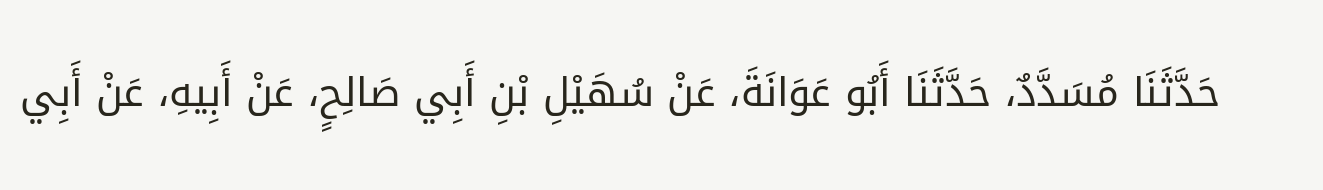حَدَّثَنَا مُسَدَّدٌ، حَدَّثَنَا أَبُو عَوَانَةَ، عَنْ سُهَيْلِ بْنِ أَبِي صَالِحٍ، عَنْ أَبِيهِ، عَنْ أَبِي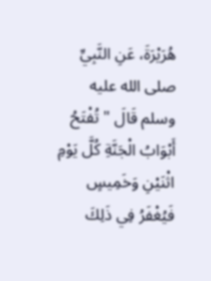هُرَيْرَةَ، عَنِ النَّبِيِّ صلى الله عليه وسلم قَالَ " تُفْتَحُ أَبْوَابُ الْجَنَّةِ كُلَّ يَوْمِ اثْنَيْنِ وَخَمِيسٍ فَيُغْفَرُ فِي ذَلِكَ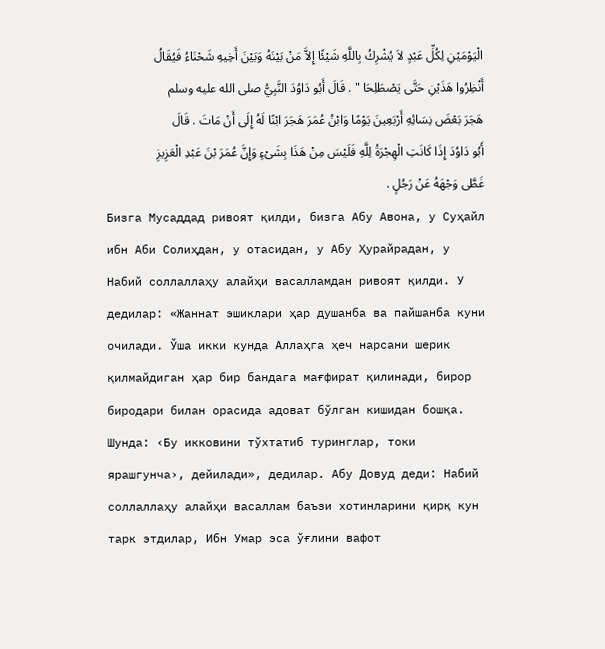الْيَوْمَيْنِ لِكُلِّ عَبْدٍ لاَ يُشْرِكُ بِاللَّهِ شَيْئًا إِلاَّ مَنْ بَيْنَهُ وَبَيْنَ أَخِيهِ شَحْنَاءُ فَيُقَالُ أَنْظِرُوا هَذَيْنِ حَتَّى يَصْطَلِحَا " . قَالَ أَبُو دَاوُدَ النَّبِيُّ صلى الله عليه وسلم هَجَرَ بَعْضَ نِسَائِهِ أَرْبَعِينَ يَوْمًا وَابْنُ عُمَرَ هَجَرَ ابْنًا لَهُ إِلَى أَنْ مَاتَ . قَالَ أَبُو دَاوُدَ إِذَا كَانَتِ الْهِجْرَةُ لِلَّهِ فَلَيْسَ مِنْ هَذَا بِشَىْءٍ وَإِنَّ عُمَرَ بْنَ عَبْدِ الْعَزِيزِ غَطَّى وَجْهَهُ عَنْ رَجُلٍ .
Бизга Мусаддад ривоят қилди, бизга Абу Авона, у Суҳайл ибн Аби Солиҳдан, у отасидан, у Абу Ҳурайрадан, у Набий соллаллаҳу алайҳи васалламдан ривоят қилди. У дедилар: «Жаннат эшиклари ҳар душанба ва пайшанба куни очилади. Ўша икки кунда Аллаҳга ҳеч нарсани шерик қилмайдиган ҳар бир бандага мағфират қилинади, бирор биродари билан орасида адоват бўлган кишидан бошқа. Шунда: ‹Бу икковини тўхтатиб туринглар, токи ярашгунча›, дейилади», дедилар. Абу Довуд деди: Набий соллаллаҳу алайҳи васаллам баъзи хотинларини қирқ кун тарк этдилар, Ибн Умар эса ўғлини вафот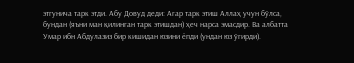этгунича тарк этди. Абу Довуд деди: Агар тарк этиш Аллаҳ учун бўлса, бундан (яъни ман қилинган тарк этишдан) ҳеч нарса эмасдир. Ва албатта Умар ибн Абдулазиз бир кишидан юзини ёпди (ундан юз ўгирди).